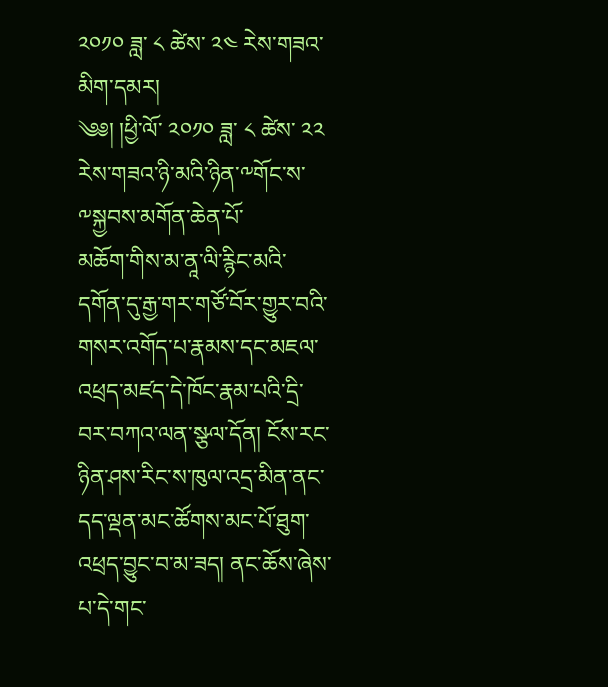༢༠༡༠ ཟླ་ ༨ ཚེས་ ༢༤ རེས་གཟའ་མིག་དམར།
༄༅། །ཕྱི་ལོ་ ༢༠༡༠ ཟླ་ ༨ ཚེས་ ༢༢ རེས་གཟའ་ཉི་མའི་ཉིན་༸གོང་ས་༸སྐྱབས་མགོན་ཆེན་པོ་
མཆོག་གིས་མ་ནཱ་ལི་རྙིང་མའི་དགོན་དུ་རྒྱ་གར་གཙོ་བོར་གྱུར་བའི་གསར་འགོད་པ་རྣམས་དང་མཇལ་འཕྲད་མཛད་དེ་ཁོང་རྣམ་པའི་དྲི་བར་བཀའ་ལན་སྩལ་དོན། ངོས་རང་ཉིན་ཤས་རིང་ས་ཁུལ་འདྲ་མིན་ནང་དད་ལྡན་མང་ཚོགས་མང་པོ་ཐུག་འཕྲད་བྱུང་བ་མ་ཟད། ནང་ཆོས་ཞེས་པ་དེ་གང་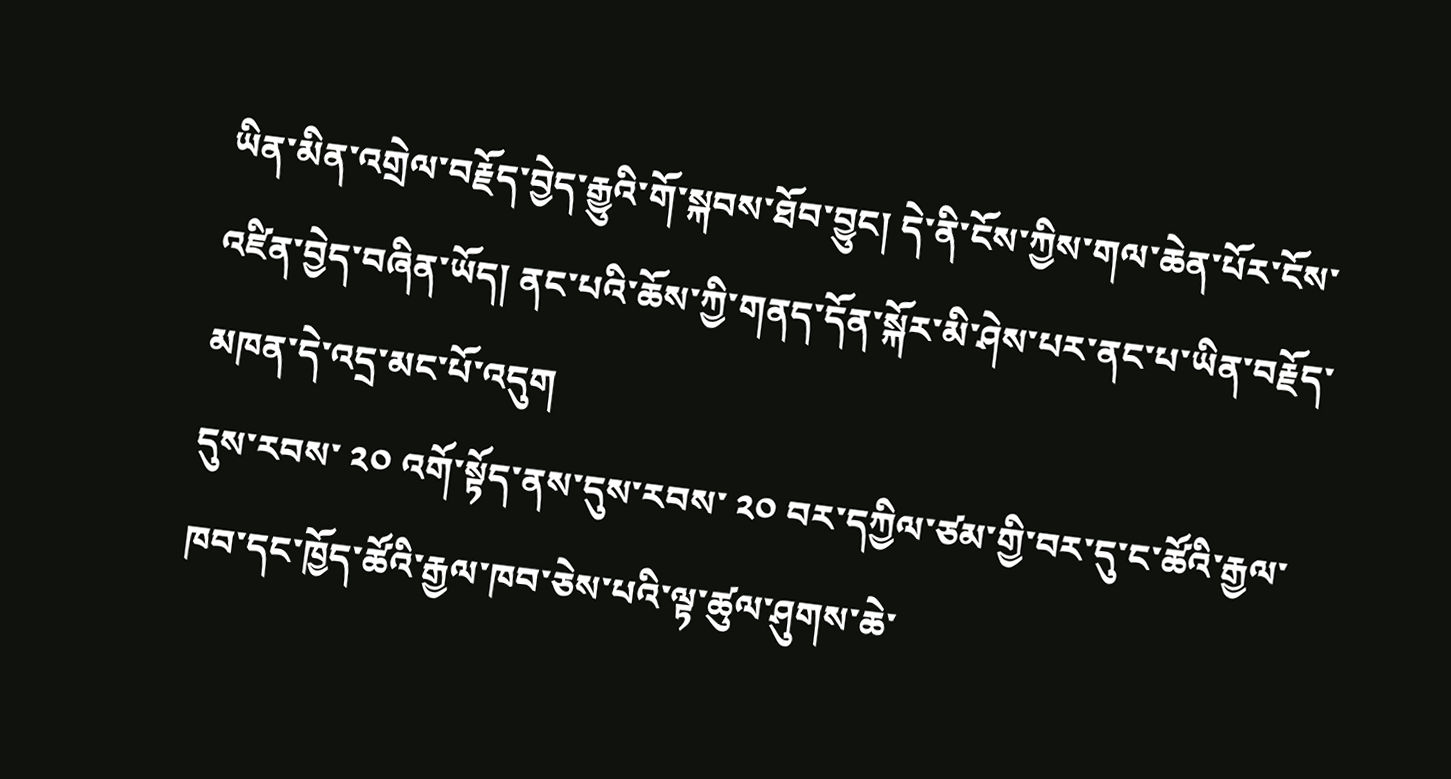ཡིན་མིན་འགྲེལ་བརྗོད་བྱེད་རྒྱུའི་གོ་སྐབས་ཐོབ་བྱུང། དེ་ནི་ངོས་ཀྱིས་གལ་ཆེན་པོར་ངོས་འཛིན་བྱེད་བཞིན་ཡོད། ནང་པའི་ཆོས་ཀྱི་གནད་དོན་སྐོར་མི་ཤེས་པར་ནང་པ་ཡིན་བརྗོད་མཁན་དེ་འདྲ་མང་པོ་འདུག
དུས་རབས་ ༢༠ འགོ་སྟོད་ནས་དུས་རབས་ ༢༠ བར་དཀྱིལ་ཙམ་གྱི་བར་དུ་ང་ཚོའི་རྒྱལ་ཁབ་དང་ཁྱོད་ཚོའི་རྒྱལ་ཁབ་ཅེས་པའི་ལྟ་ཚུལ་ཤུགས་ཆེ་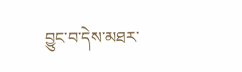བྱུང་བ་དེས་མཐར་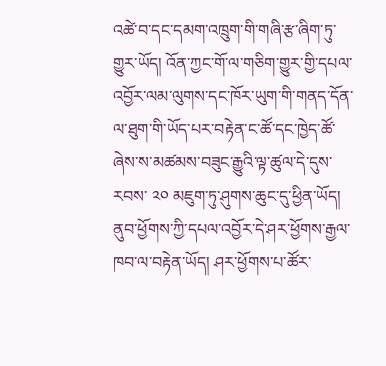འཚེ་བ་དང་དམག་འཁྲུག་གི་གཞི་རྩ་ཞིག་ཏུ་གྱུར་ཡོད། འོན་ཀྱང་གོ་ལ་གཅིག་གྱུར་གྱི་དཔལ་འབྱོར་ལམ་ལུགས་དང་ཁོར་ཡུག་གི་གནད་དོན་ལ་ཐུག་གི་ཡོད་པར་བརྟེན་ང་ཚོ་དང་ཁྱེད་ཚོ་ཞེས་ས་མཚམས་བཟུང་རྒྱུའི་ལྟ་ཚུལ་དེ་དུས་རབས་ ༢༠ མཇུག་ཏུ་ཤུགས་ཆུང་དུ་ཕྱིན་ཡོད། ནུབ་ཕྱོགས་ཀྱི་དཔལ་འབྱོར་དེ་ཤར་ཕྱོགས་རྒྱལ་ཁབ་ལ་བརྟེན་ཡོད། ཤར་ཕྱོགས་པ་ཚོར་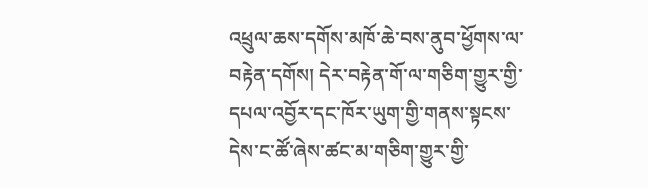འཕྲུལ་ཆས་དགོས་མཁོ་ཆེ་བས་ནུབ་ཕྱོགས་ལ་བརྟེན་དགོས། དེར་བརྟེན་གོ་ལ་གཅིག་གྱུར་གྱི་དཔལ་འབྱོར་དང་ཁོར་ཡུག་གྱི་གནས་སྟངས་དེས་ང་ཚོ་ཞེས་ཚང་མ་གཅིག་གྱུར་གྱི་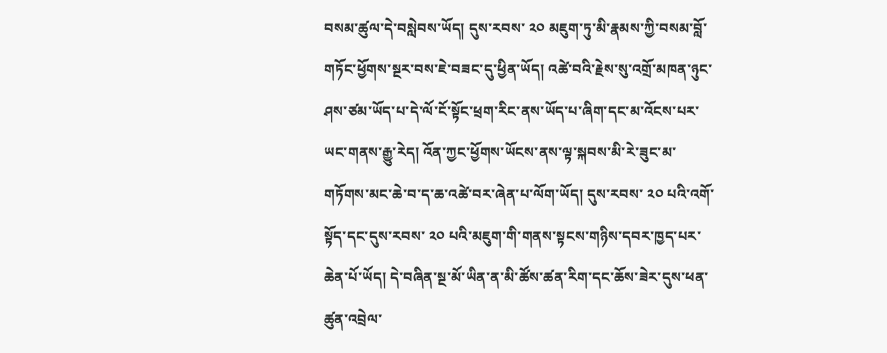བསམ་ཚུལ་དེ་བསླེབས་ཡོད། དུས་རབས་ ༢༠ མཇུག་ཏུ་མི་རྣམས་ཀྱི་བསམ་བློ་གཏོང་ཕྱོགས་སྔར་བས་ཇེ་བཟང་དུ་ཕྱིན་ཡོད། འཚེ་བའི་རྗེས་སུ་འགྲོ་མཁན་ཉུང་ཤས་ཙམ་ཡོད་པ་དེ་ལོ་ངོ་སྟོང་ཕྲག་རིང་ནས་ཡོད་པ་ཞིག་དང་མ་འོངས་པར་ཡང་གནས་རྒྱུ་རེད། འོན་ཀྱང་ཕྱོགས་ཡོངས་ནས་ལྟ་སྐབས་མི་རེ་ཟུང་མ་གཏོགས་མང་ཆེ་བ་ད་ཆ་འཚེ་བར་ཞེན་པ་ལོག་ཡོད། དུས་རབས་ ༢༠ པའི་འགོ་སྟོད་དང་དུས་རབས་ ༢༠ པའི་མཇུག་གི་གནས་སྟངས་གཉིས་དབར་ཁྱད་པར་ཆེན་པོ་ཡོད། དེ་བཞིན་སྔ་མོ་ཡིན་ན་མི་ཚོས་ཚན་རིག་དང་ཆོས་ཟེར་དུས་ཕན་ཚུན་འབྲེལ་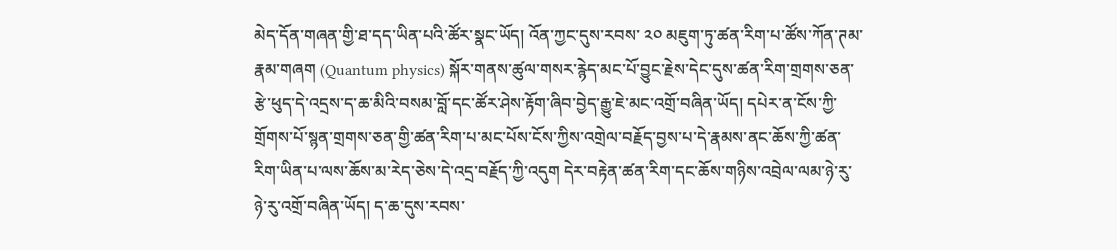མེད་དོན་གཞན་གྱི་ཐ་དད་ཡིན་པའི་ཚོར་སྣང་ཡོད། འོན་ཀྱང་དུས་རབས་ ༢༠ མཇུག་ཏུ་ཚན་རིག་པ་ཚོས་ཀོན་ཊམ་རྣམ་གཞག (Quantum physics) སྐོར་གནས་ཚུལ་གསར་རྙེད་མང་པོ་བྱུང་རྗེས་དེང་དུས་ཚན་རིག་གྲགས་ཅན་རྩེ་ཕུད་དེ་འདྲས་ད་ཆ་མིའི་བསམ་བློ་དང་ཚོར་ཤེས་རྟོག་ཞིབ་བྱེད་རྒྱུ་ཇེ་མང་འགྲོ་བཞིན་ཡོད། དཔེར་ན་ངོས་ཀྱི་གྲོགས་པོ་སྙན་གྲགས་ཅན་གྱི་ཚན་རིག་པ་མང་པོས་ངོས་ཀྱིས་འགྲེལ་བརྗོད་བྱས་པ་དེ་རྣམས་ནང་ཆོས་ཀྱི་ཚན་རིག་ཡིན་པ་ལས་ཆོས་མ་རེད་ཅེས་དེ་འདྲ་བརྗོད་ཀྱི་འདུག དེར་བརྟེན་ཚན་རིག་དང་ཆོས་གཉིས་འབྲེལ་ལམ་ཉེ་རུ་ཉེ་རུ་འགྲོ་བཞིན་ཡོད། ད་ཆ་དུས་རབས་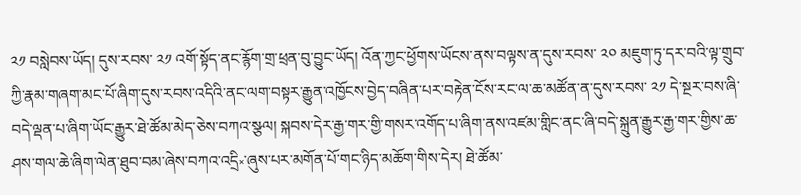༢༡ བསླེབས་ཡོད། དུས་རབས་ ༢༡ འགོ་སྟོད་ནང་རྙོག་གྲ་ཕྲན་བུ་བྱུང་ཡོད། འོན་ཀྱང་ཕྱོགས་ཡོངས་ནས་བལྟས་ན་དུས་རབས་ ༢༠ མཇུག་ཏུ་དར་བའི་ལྟ་གྲུབ་ཀྱི་རྣམ་གཞག་མང་པོ་ཞིག་དུས་རབས་འདིའི་ནང་ལག་བསྟར་རྒྱུན་འཁྱོངས་བྱེད་བཞིན་པར་བརྟེན་ངོས་རང་ལ་ཆ་མཚོན་ན་དུས་རབས་ ༢༡ དེ་སྔར་བས་ཞི་བདེ་ལྡན་པ་ཞིག་ཡོང་རྒྱུར་ཐེ་ཚོམ་མེད་ཅེས་བཀའ་སྩལ། སྐབས་དེར་རྒྱ་གར་གྱི་གསར་འགོད་པ་ཞིག་ནས་འཛམ་གླིང་ནང་ཞི་བདེ་སྐྲུན་རྒྱུར་རྒྱ་གར་གྱིས་ཆ་ཤས་གལ་ཆེ་ཞིག་ལེན་ཐུབ་བམ་ཞེས་བཀའ་འདྲི༝་ཞུས་པར་མགོན་པོ་གང་ཉིད་མཆོག་གིས་དེར། ཐེ་ཚོམ་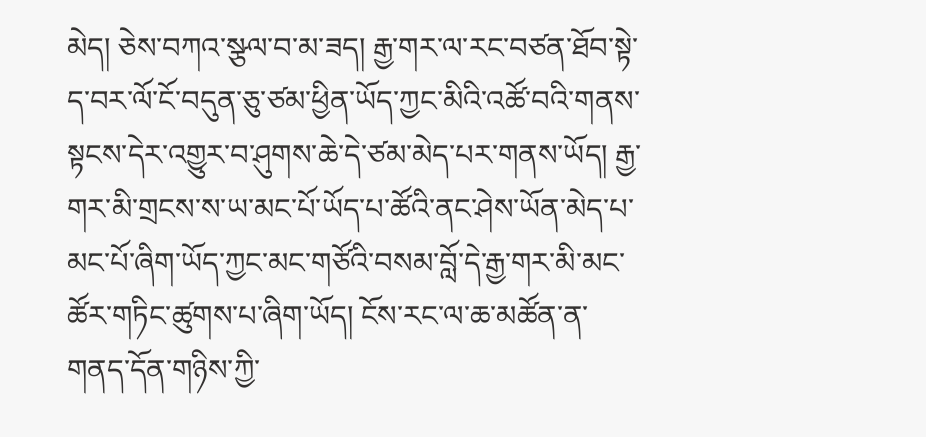མེད། ཅེས་བཀའ་སྩལ་བ་མ་ཟད། རྒྱ་གར་ལ་རང་བཙན་ཐོབ་སྟེ་ད་བར་ལོ་ངོ་བདུན་ཅུ་ཙམ་ཕྱིན་ཡོད་ཀྱང་མིའི་འཚོ་བའི་གནས་སྟངས་དེར་འགྱུར་བ་ཤུགས་ཆེ་དེ་ཙམ་མེད་པར་གནས་ཡོད། རྒྱ་གར་མི་གྲངས་ས་ཡ་མང་པོ་ཡོད་པ་ཚོའི་ནང་ཤེས་ཡོན་མེད་པ་མང་པོ་ཞིག་ཡོད་ཀྱང་མང་གཙོའི་བསམ་བློ་དེ་རྒྱ་གར་མི་མང་ཚོར་གཏིང་ཚུགས་པ་ཞིག་ཡོད། ངོས་རང་ལ་ཆ་མཚོན་ན་གནད་དོན་གཉིས་ཀྱི་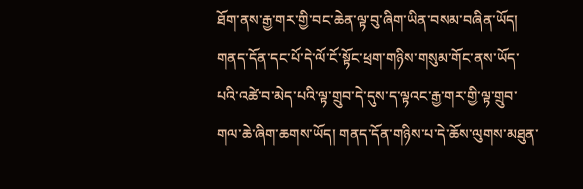ཐོག་ནས་རྒྱ་གར་གྱི་བང་ཆེན་ལྟ་བུ་ཞིག་ཡིན་བསམ་བཞིན་ཡོད། གནད་དོན་དང་པོ་དེ་ལོ་ངོ་སྟོང་ཕྲག་གཉིས་གསུམ་གོང་ནས་ཡོད་པའི་འཚེ་བ་མེད་པའི་ལྟ་གྲུབ་དེ་དུས་ད་ལྟའང་རྒྱ་གར་གྱི་ལྟ་གྲུབ་གལ་ཆེ་ཞིག་ཆགས་ཡོད། གནད་དོན་གཉིས་པ་དེ་ཆོས་ལུགས་མཐུན་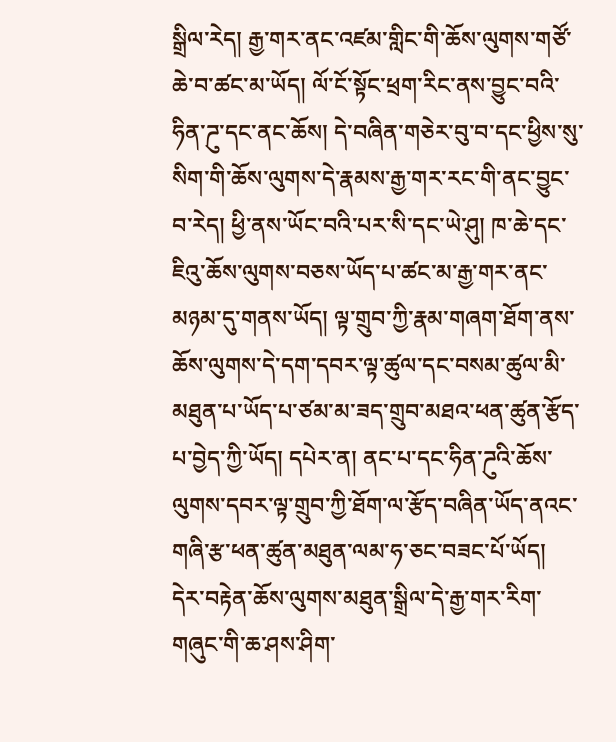སྒྲིལ་རེད། རྒྱ་གར་ནང་འཛམ་གླིང་གི་ཆོས་ལུགས་གཙོ་ཆེ་བ་ཚང་མ་ཡོད། ལོ་ངོ་སྟོང་ཕྲག་རིང་ནས་བྱུང་བའི་ཧིན་ཌུ་དང་ནང་ཆོས། དེ་བཞིན་གཅེར་བུ་བ་དང་ཕྱིས་སུ་སིག་གི་ཆོས་ལུགས་དེ་རྣམས་རྒྱ་གར་རང་གི་ནང་བྱུང་བ་རེད། ཕྱི་ནས་ཡོང་བའི་པར་སི་དང་ཡེ་ཤུ། ཁ་ཆེ་དང་ཇིའུ་ཆོས་ལུགས་བཅས་ཡོད་པ་ཚང་མ་རྒྱ་གར་ནང་མཉམ་དུ་གནས་ཡོད། ལྟ་གྲུབ་ཀྱི་རྣམ་གཞག་ཐོག་ནས་ཆོས་ལུགས་དེ་དག་དབར་ལྟ་ཚུལ་དང་བསམ་ཚུལ་མི་མཐུན་པ་ཡོད་པ་ཙམ་མ་ཟད་གྲུབ་མཐའ་ཕན་ཚུན་རྩོད་པ་བྱེད་ཀྱི་ཡོད། དཔེར་ན། ནང་པ་དང་ཧིན་ཌུའི་ཆོས་ལུགས་དབར་ལྟ་གྲུབ་ཀྱི་ཐོག་ལ་རྩོད་བཞིན་ཡོད་ནའང་གཞི་རྩ་ཕན་ཚུན་མཐུན་ལམ་ཧ་ཅང་བཟང་པོ་ཡོད། དེར་བརྟེན་ཆོས་ལུགས་མཐུན་སྒྲིལ་དེ་རྒྱ་གར་རིག་གཞུང་གི་ཆ་ཤས་ཤིག་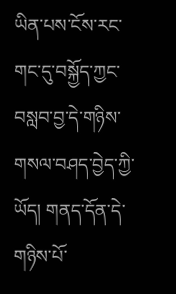ཡིན་པས་ངོས་རང་གང་དུ་བསྐྱོད་ཀྱང་བསླབ་བྱ་དེ་གཉིས་གསལ་བཤད་བྱེད་ཀྱི་ཡོད། གནད་དོན་དེ་གཉིས་པོ་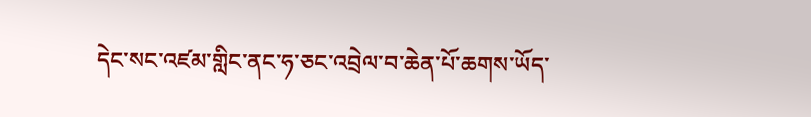དེང་སང་འཛམ་གླིང་ནང་ཧ་ཅང་འབྲེལ་བ་ཆེན་པོ་ཆགས་ཡོད་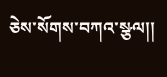ཅེས་སོགས་བཀའ་སྩལ།།